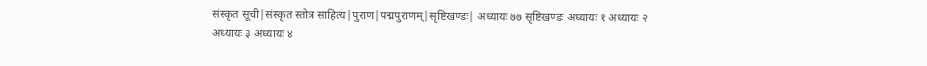संस्कृत सूची|संस्कृत स्तोत्र साहित्य|पुराण|पद्मपुराणम्|सृष्टिखण्डः| अध्यायः ७७ सृष्टिखण्डः अध्यायः १ अध्यायः २ अध्यायः ३ अध्यायः ४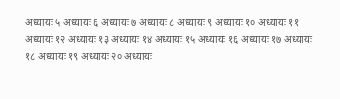अध्यायः ५ अध्यायः ६ अध्यायः ७ अध्यायः ८ अध्यायः ९ अध्यायः १० अध्यायः ११ अध्यायः १२ अध्यायः १३ अध्यायः १४ अध्यायः १५ अध्यायः १६ अध्यायः १७ अध्यायः १८ अध्यायः १९ अध्यायः २० अध्यायः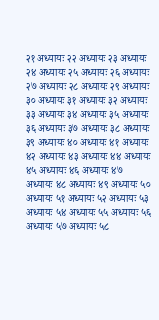२१ अध्यायः २२ अध्यायः २३ अध्यायः २४ अध्यायः २५ अध्यायः २६ अध्यायः २७ अध्यायः २८ अध्यायः २९ अध्यायः ३० अध्यायः ३१ अध्यायः ३२ अध्यायः ३३ अध्यायः ३४ अध्यायः ३५ अध्यायः ३६ अध्यायः ३७ अध्यायः ३८ अध्यायः ३९ अध्यायः ४० अध्यायः ४१ अध्यायः ४२ अध्यायः ४३ अध्यायः ४४ अध्यायः ४५ अध्यायः ४६ अध्यायः ४७ अध्यायः ४८ अध्यायः ४९ अध्यायः ५० अध्यायः ५१ अध्यायः ५२ अध्यायः ५३ अध्यायः ५४ अध्यायः ५५ अध्यायः ५६ अध्यायः ५७ अध्यायः ५८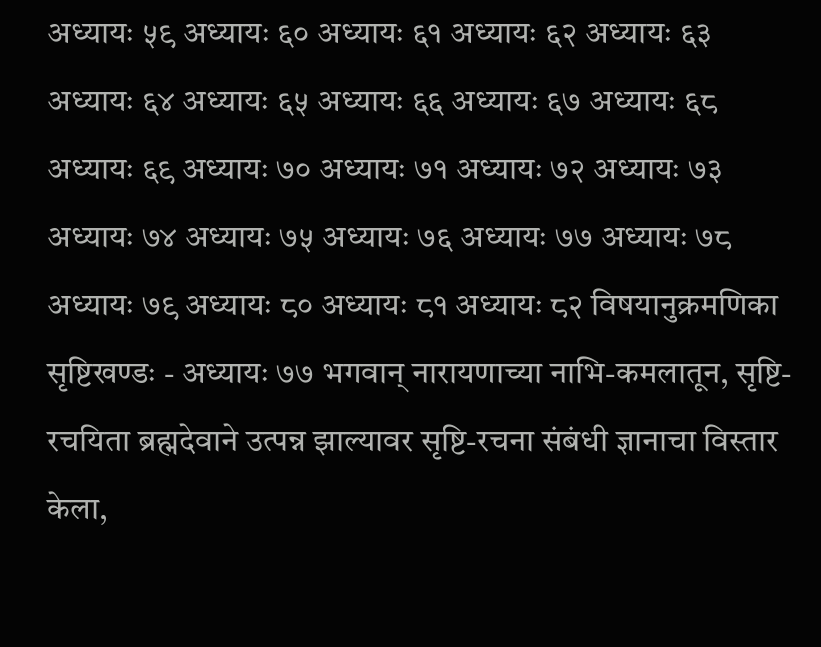अध्यायः ५९ अध्यायः ६० अध्यायः ६१ अध्यायः ६२ अध्यायः ६३ अध्यायः ६४ अध्यायः ६५ अध्यायः ६६ अध्यायः ६७ अध्यायः ६८ अध्यायः ६९ अध्यायः ७० अध्यायः ७१ अध्यायः ७२ अध्यायः ७३ अध्यायः ७४ अध्यायः ७५ अध्यायः ७६ अध्यायः ७७ अध्यायः ७८ अध्यायः ७९ अध्यायः ८० अध्यायः ८१ अध्यायः ८२ विषयानुक्रमणिका सृष्टिखण्डः - अध्यायः ७७ भगवान् नारायणाच्या नाभि-कमलातून, सृष्टि-रचयिता ब्रह्मदेवाने उत्पन्न झाल्यावर सृष्टि-रचना संबंधी ज्ञानाचा विस्तार केला,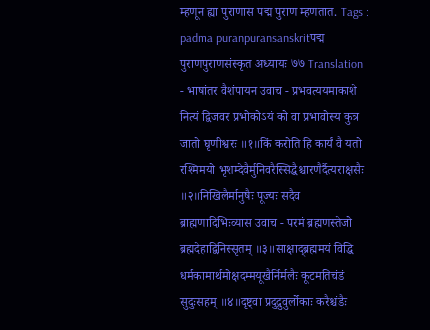म्हणून ह्या पुराणास पद्म पुराण म्हणतात. Tags : padma puranpuransanskritपद्म पुराणपुराणसंस्कृत अध्यायः ७७ Translation - भाषांतर वैशंपायन उवाच - प्रभवत्ययमाकाशे नित्यं द्विजवर प्रभोकोऽयं को वा प्रभावोस्य कुत्र जातो घृणीश्वरः ॥१॥किं करोति हि कार्यं वै यतो रश्मिमयो भृशम्देवैर्मुनिवरैस्सिद्धैश्चारणैर्दैत्यराक्षसैः ॥२॥निखिलैर्मानुषैः पूज्यः सदैव ब्राह्मणादिभिःव्यास उवाच - परमं ब्रह्मणस्तेजो ब्रह्मदेहाद्विनिस्सृतम् ॥३॥साक्षाद्ब्रह्ममयं विद्धि धर्मकामार्थमोक्षदम्मयूखैर्निर्मलैः कूटमतिचंडं सुदुःसहम् ॥४॥दृष्ट्वा प्रदुद्रुवुर्लोकाः करैश्चंडैः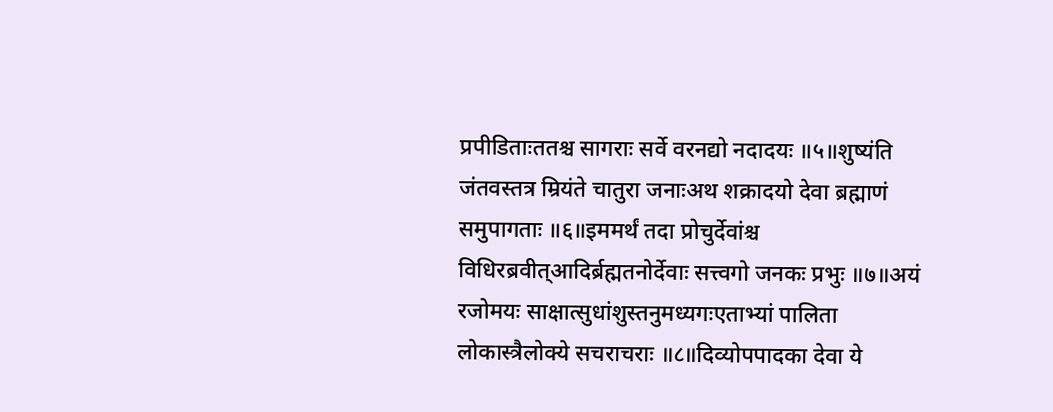प्रपीडिताःततश्च सागराः सर्वे वरनद्यो नदादयः ॥५॥शुष्यंति जंतवस्तत्र म्रियंते चातुरा जनाःअथ शक्रादयो देवा ब्रह्माणं समुपागताः ॥६॥इममर्थं तदा प्रोचुर्देवांश्च विधिरब्रवीत्आदिर्ब्रह्मतनोर्देवाः सत्त्वगो जनकः प्रभुः ॥७॥अयं रजोमयः साक्षात्सुधांशुस्तनुमध्यगःएताभ्यां पालिता लोकास्त्रैलोक्ये सचराचराः ॥८॥दिव्योपपादका देवा ये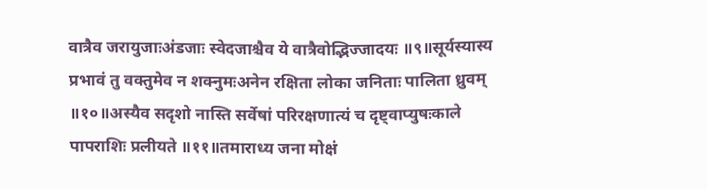वात्रैव जरायुजाःअंडजाः स्वेदजाश्चैव ये वात्रैवोद्भिज्जादयः ॥९॥सूर्यस्यास्य प्रभावं तु वक्तुमेव न शक्नुमःअनेन रक्षिता लोका जनिताः पालिता ध्रुवम् ॥१०॥अस्यैव सदृशो नास्ति सर्वेषां परिरक्षणात्यं च दृष्ट्वाप्युषःकाले पापराशिः प्रलीयते ॥११॥तमाराध्य जना मोक्षं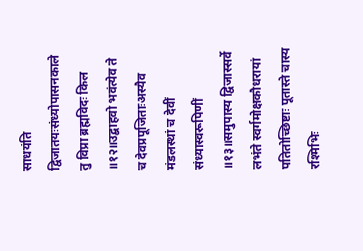साधयंति द्विजातयःसंध्योपासनकाले तु विप्रा ब्रह्मविदः किल ॥१२॥उद्बाहवो भवंत्येव ते च देवप्रपूजिताःअस्यैव मंडलस्थां च देवीं संध्यास्वरूपिणीं ॥१३॥समुपास्य द्विजास्सर्वे लभंते स्वर्गमोक्षकौधरायां पतितोच्छिष्टाः पूतास्ते चास्य रश्मिभिः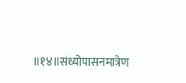॥१४॥संध्योपासनमात्रेण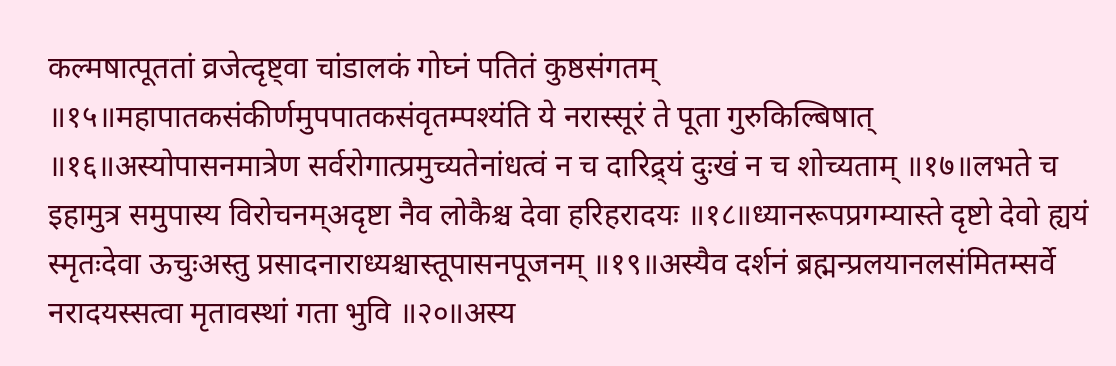कल्मषात्पूततां व्रजेत्दृष्ट्वा चांडालकं गोघ्नं पतितं कुष्ठसंगतम् ॥१५॥महापातकसंकीर्णमुपपातकसंवृतम्पश्यंति ये नरास्सूरं ते पूता गुरुकिल्बिषात् ॥१६॥अस्योपासनमात्रेण सर्वरोगात्प्रमुच्यतेनांधत्वं न च दारिद्र्यं दुःखं न च शोच्यताम् ॥१७॥लभते च इहामुत्र समुपास्य विरोचनम्अदृष्टा नैव लोकैश्च देवा हरिहरादयः ॥१८॥ध्यानरूपप्रगम्यास्ते दृष्टो देवो ह्ययं स्मृतःदेवा ऊचुःअस्तु प्रसादनाराध्यश्चास्तूपासनपूजनम् ॥१९॥अस्यैव दर्शनं ब्रह्मन्प्रलयानलसंमितम्सर्वे नरादयस्सत्वा मृतावस्थां गता भुवि ॥२०॥अस्य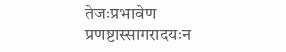तेजःप्रभावेण प्रणष्टास्सागरादयःन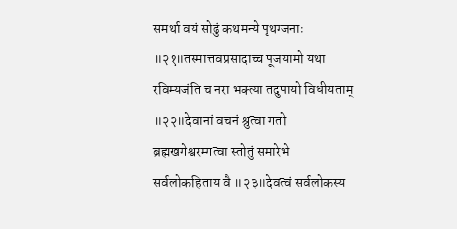समर्था वयं सोढुं कथमन्ये पृथग्जनाः ॥२१॥तस्मात्तवप्रसादाच्च पूजयामो यथा रविम्यजंति च नरा भक्त्या तदुपायो विधीयताम् ॥२२॥देवानां वचनं श्रुत्वा गतो ब्रह्मखगेश्वरम्गत्वा स्तोतुं समारेभे सर्वलोकहिताय वै ॥२३॥देवत्वं सर्वलोकस्य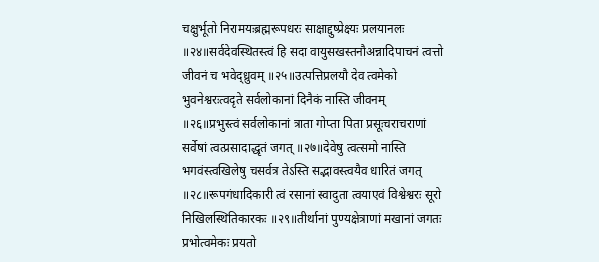चक्षुर्भूतो निरामयःब्रह्मरूपधरः साक्षाद्दुष्प्रेक्ष्यः प्रलयानलः ॥२४॥सर्वदेवस्थितस्त्वं हि सदा वायुसखस्तनौअन्नादिपाचनं त्वत्तो जीवनं च भवेद्ध्रुवम् ॥२५॥उत्पत्तिप्रलयौ देव त्वमेको भुवनेश्वरःत्वदृते सर्वलोकानां दिनैकं नास्ति जीवनम् ॥२६॥प्रभुस्त्वं सर्वलोकानां त्राता गोप्ता पिता प्रसूःचराचराणां सर्वेषां त्वत्प्रसादाद्धृतं जगत् ॥२७॥देवेषु त्वत्समो नास्ति भगवंस्त्वखिलेषु चसर्वत्र तेऽस्ति सद्भावस्त्वयैव धारितं जगत् ॥२८॥रूपगंधादिकारी त्वं रसानां स्वादुता त्वयाएवं विश्वेश्वरः सूरो निखिलस्थितिकारकः ॥२९॥तीर्थानां पुण्यक्षेत्राणां मखानां जगतः प्रभोत्वमेकः प्रयतो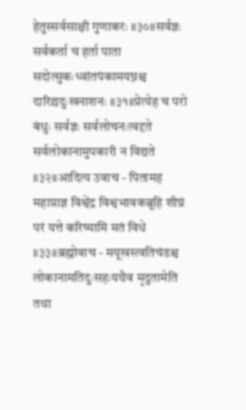हेतुस्सर्वसाक्षी गुणाकरः ॥३०॥सर्वज्ञः सर्वकर्ता च हर्ता पाता सदोत्सुकःध्वांतपंकामयघ्नश्च दारिद्र्यदुःखनाशनः ॥३१॥प्रेत्येह च परो बंधुः सर्वज्ञः सर्वलोचनःत्वदृते सर्वलोकानामुपकारी न विद्यते ॥३२॥आदित्य उवाच - पितामह महाप्राज्ञ विश्वेंद्र विश्वभावकब्रूहि शीघ्रं परं यत्ते करिष्यामि मतं विधे ॥३३॥ब्रह्मोवाच - मयूखस्त्वतिचंडश्च लोकानामतिदुःसहःयथैव मृदुतामेति तथा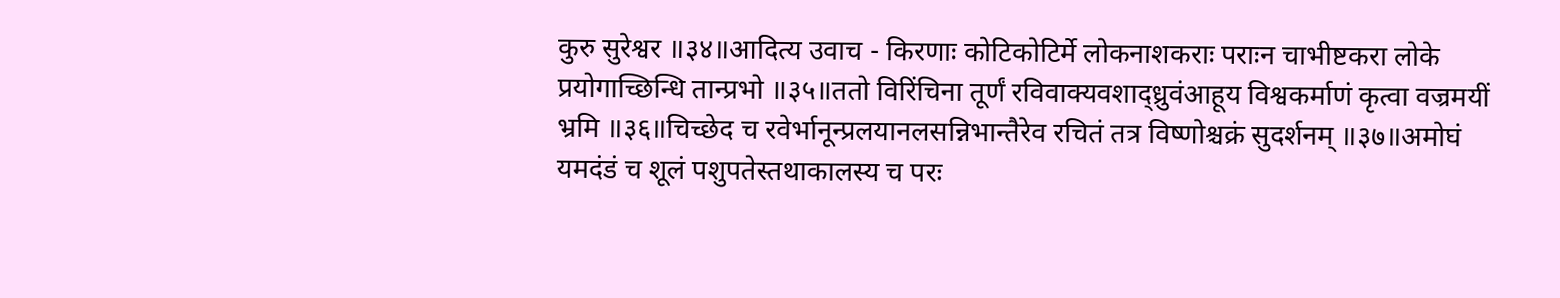कुरु सुरेश्वर ॥३४॥आदित्य उवाच - किरणाः कोटिकोटिर्मे लोकनाशकराः पराःन चाभीष्टकरा लोके प्रयोगाच्छिन्धि तान्प्रभो ॥३५॥ततो विरिंचिना तूर्णं रविवाक्यवशाद्ध्रुवंआहूय विश्वकर्माणं कृत्वा वज्रमयीं भ्रमि ॥३६॥चिच्छेद च रवेर्भानून्प्रलयानलसन्निभान्तैरेव रचितं तत्र विष्णोश्चक्रं सुदर्शनम् ॥३७॥अमोघं यमदंडं च शूलं पशुपतेस्तथाकालस्य च परः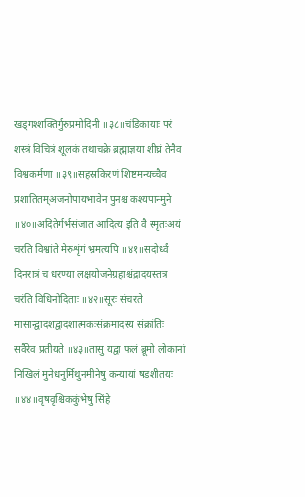खड्गश्शक्तिर्गुरुप्रमोदिनी ॥३८॥चंडिकायाः परं शस्त्रं विचित्रं शूलकं तथाचक्रे ब्रह्माज्ञया शीघ्रं तेनैव विश्वकर्मणा ॥३९॥सहस्रकिरणं शिष्टमन्यच्चैव प्रशातितम्अजनोपायभावेन पुनश्च कश्यपान्मुने ॥४०॥अदितेर्गर्भसंजात आदित्य इति वै स्मृतःअयं चरति विश्वांते मेरुशृंगं भ्रमत्यपि ॥४१॥सदोर्ध्वं दिनरात्रं च धरण्या लक्षयोजनेग्रहाश्चंद्रादयस्तत्र चरंति विधिनोदिताः ॥४२॥सूरः संचरते मासान्द्वादशद्वादशात्मकःसंक्रमादस्य संक्रांतिः सर्वैरेव प्रतीयते ॥४३॥तासु यद्वा फलं ब्रूमो लोकानां निखिलं मुनेधनुर्मिथुनमीनेषु कन्यायां षडशीतयः ॥४४॥वृषवृश्चिककुंभेषु सिंहे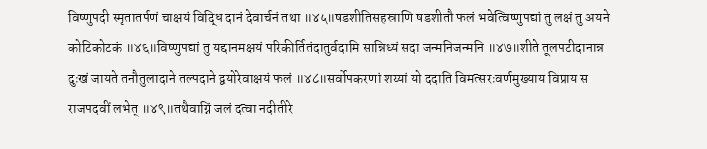विष्णुपदी स्मृतातर्पणं चाक्षयं विद्धि दानं देवार्चनं तथा ॥४५॥षडशीतिसहस्राणि षडशीतौ फलं भवेत्विष्णुपद्यां तु लक्षं तु अयने कोटिकोटकं ॥४६॥विष्णुपद्यां तु यद्दानमक्षयं परिकीर्तितंदातुर्वदामि सान्निध्यं सदा जन्मनिजन्मनि ॥४७॥शीते तूलपटीदानान्न दुःखं जायते तनौतुलादाने तल्पदाने द्वयोरेवाक्षयं फलं ॥४८॥सर्वोपकरणां शय्यां यो ददाति विमत्सरःवर्णमुख्याय विप्राय स राजपदवीं लभेत् ॥४९॥तथैवाग्निं जलं दत्वा नदीतीरे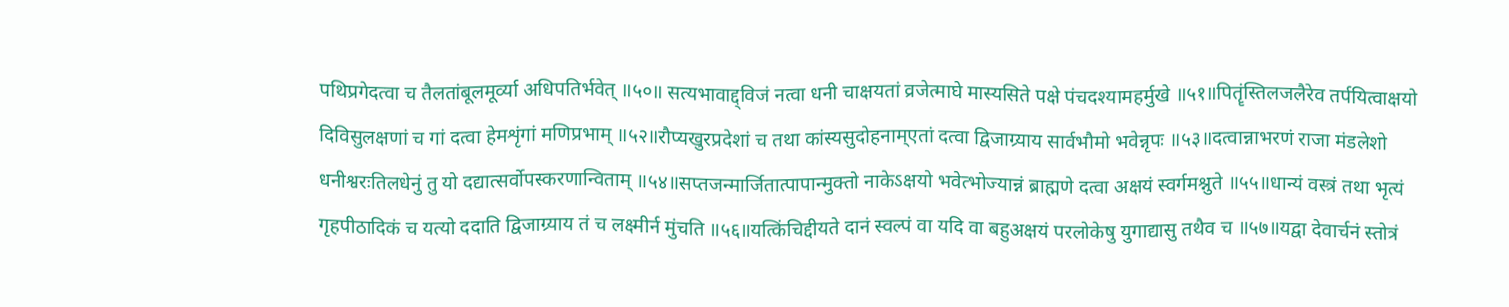पथिप्रगेदत्वा च तैलतांबूलमूर्व्या अधिपतिर्भवेत् ॥५०॥ सत्यभावाद्द्विजं नत्वा धनी चाक्षयतां व्रजेत्माघे मास्यसिते पक्षे पंचदश्यामहर्मुखे ॥५१॥पितॄंस्तिलजलैरेव तर्पयित्वाक्षयो दिविसुलक्षणां च गां दत्वा हेमशृंगां मणिप्रभाम् ॥५२॥रौप्यखुरप्रदेशां च तथा कांस्यसुदोहनाम्एतां दत्वा द्विजाग्र्याय सार्वभौमो भवेन्नृपः ॥५३॥दत्वान्नाभरणं राजा मंडलेशो धनीश्वरःतिलधेनुं तु यो दद्यात्सर्वोपस्करणान्विताम् ॥५४॥सप्तजन्मार्जितात्पापान्मुक्तो नाकेऽक्षयो भवेत्भोज्यान्नं ब्राह्मणे दत्वा अक्षयं स्वर्गमश्नुते ॥५५॥धान्यं वस्त्रं तथा भृत्यं गृहपीठादिकं च यत्यो ददाति द्विजाग्र्याय तं च लक्ष्मीर्न मुंचति ॥५६॥यत्किंचिद्दीयते दानं स्वल्पं वा यदि वा बहुअक्षयं परलोकेषु युगाद्यासु तथैव च ॥५७॥यद्वा देवार्चनं स्तोत्रं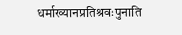धर्माख्यानप्रतिश्रवःपुनाति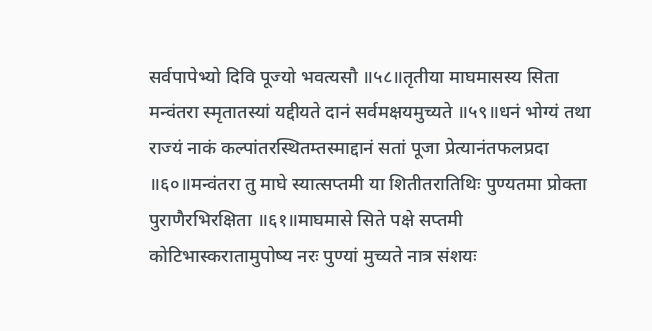सर्वपापेभ्यो दिवि पूज्यो भवत्यसौ ॥५८॥तृतीया माघमासस्य सिता मन्वंतरा स्मृतातस्यां यद्दीयते दानं सर्वमक्षयमुच्यते ॥५९॥धनं भोग्यं तथा राज्यं नाकं कल्पांतरस्थितम्तस्माद्दानं सतां पूजा प्रेत्यानंतफलप्रदा ॥६०॥मन्वंतरा तु माघे स्यात्सप्तमी या शितीतरातिथिः पुण्यतमा प्रोक्ता पुराणैरभिरक्षिता ॥६१॥माघमासे सिते पक्षे सप्तमी कोटिभास्करातामुपोष्य नरः पुण्यां मुच्यते नात्र संशयः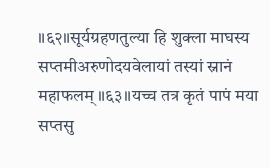॥६२॥सूर्यग्रहणतुल्या हि शुक्ला माघस्य सप्तमीअरुणोदयवेलायां तस्यां स्नानं महाफलम् ॥६३॥यच्च तत्र कृतं पापं मया सप्तसु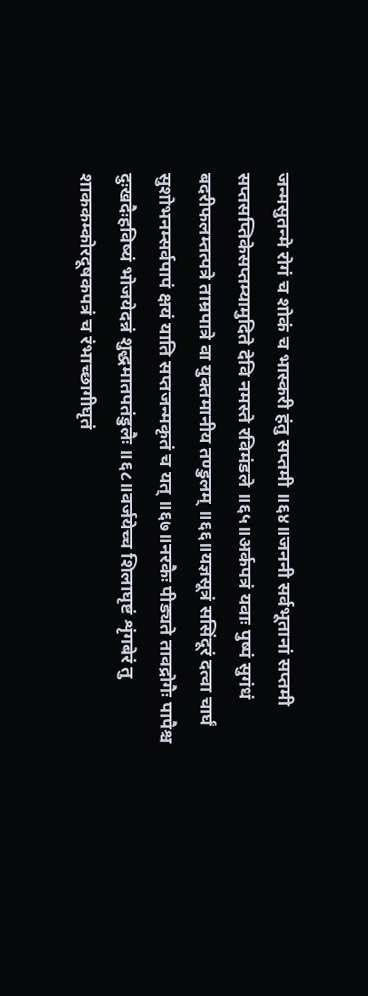जन्मसुतन्मे रोगं च शोकं च भास्करी हंतु सप्तमी ॥६४॥जननी सर्वभूतानां सप्तमी सप्तसप्तिकेसप्तम्यामुदिते देवि नमस्ते रविमंडले ॥६५॥अर्कपत्रं यवाः पुष्पं सुगंधं बदरीफलम्तत्पत्रे ताम्रपात्रे वा युक्तमानीय तण्डुलम् ॥६६॥यज्ञसूत्रं ससिंदूरं दत्वा चार्घं सुशोभनम्सर्वपापं क्षयं याति सप्तजन्मकृतं च यत् ॥६७॥नरकैः पीड्यते तावद्रोगैः पापैश्च दुःखदैःहविष्यं भोजयेदन्नं शुद्धमातपतंडुलैः ॥६८॥वर्जयेच्च शिलाघृष्टं शृंगबेरं तु शाककम्कोरदूषकपत्रं च रंभाच्छागीघृतं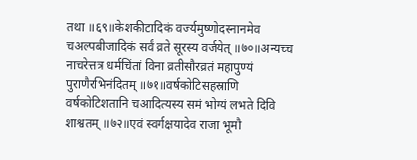तथा ॥६९॥केशकीटादिकं वर्ज्यमुष्णोदस्नानमेव चअल्पबीजादिकं सर्वं व्रते सूरस्य वर्जयेत् ॥७०॥अन्यच्च नाचरेत्तत्र धर्मचिंतां विना व्रतीसौरव्रतं महापुण्यं पुराणैरभिनंदितम् ॥७१॥वर्षकोटिसहस्राणि वर्षकोटिशतानि चआदित्यस्य समं भोग्यं लभते दिवि शाश्वतम् ॥७२॥एवं स्वर्गक्षयादेव राजा भूमौ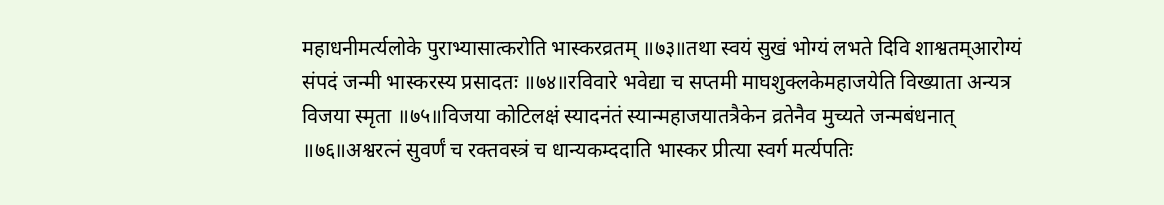महाधनीमर्त्यलोके पुराभ्यासात्करोति भास्करव्रतम् ॥७३॥तथा स्वयं सुखं भोग्यं लभते दिवि शाश्वतम्आरोग्यं संपदं जन्मी भास्करस्य प्रसादतः ॥७४॥रविवारे भवेद्या च सप्तमी माघशुक्लकेमहाजयेति विख्याता अन्यत्र विजया स्मृता ॥७५॥विजया कोटिलक्षं स्यादनंतं स्यान्महाजयातत्रैकेन व्रतेनैव मुच्यते जन्मबंधनात् ॥७६॥अश्वरत्नं सुवर्णं च रक्तवस्त्रं च धान्यकम्ददाति भास्कर प्रीत्या स्वर्ग मर्त्यपतिः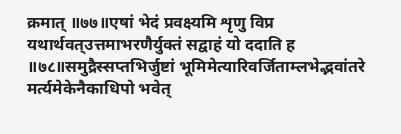क्रमात् ॥७७॥एषां भेदं प्रवक्ष्यमि शृणु विप्र यथार्थवत्उत्तमाभरणैर्युक्तं सद्वाहं यो ददाति ह ॥७८॥समुद्रैस्सप्तभिर्जुष्टां भूमिमेत्यारिवर्जिताम्लभेद्भवांतरे मर्त्यमेकेनैकाधिपो भवेत्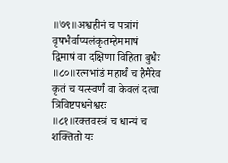॥७९॥अश्वहीनं च पत्रांगं वृषभैर्वाप्यलंकृतम्हेममाषं द्विमाषं वा दक्षिणा विहिता बुधैः ॥८०॥रत्नभांडं महार्थं च हैमैरेव कृतं च यत्स्वर्णं वा केवलं दत्वा त्रिविष्टपधनेश्वरः ॥८१॥रक्तवस्त्रं च धान्यं च शक्तितो यः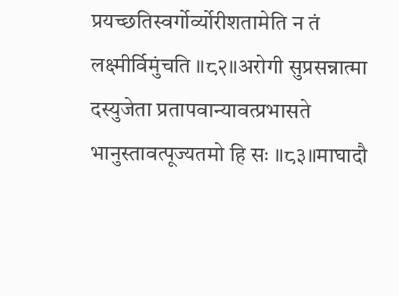प्रयच्छतिस्वर्गोर्व्योरीशतामेति न तं लक्ष्मीर्विमुंचति ॥८२॥अरोगी सुप्रसन्नात्मा दस्युजेता प्रतापवान्यावत्प्रभासते भानुस्तावत्पूज्यतमो हि सः ॥८३॥माघादौ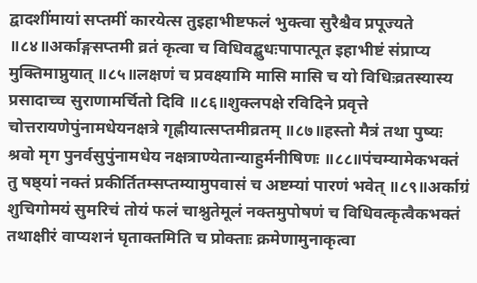द्वादशींमायां सप्तमीं कारयेत्स तुइहाभीष्टफलं भुक्त्वा सुरैश्चैव प्रपूज्यते ॥८४॥अर्काङ्गसप्तमी व्रतं कृत्वा च विधिवद्बुधःपापात्पूत इहाभीष्टं संप्राप्य मुक्तिमाप्नुयात् ॥८५॥लक्षणं च प्रवक्ष्यामि मासि मासि च यो विधिःव्रतस्यास्य प्रसादाच्च सुराणामर्चितो दिवि ॥८६॥शुक्लपक्षे रविदिने प्रवृत्ते चोत्तरायणेपुंनामधेयनक्षत्रे गृह्णीयात्सप्तमीव्रतम् ॥८७॥हस्तो मैत्रं तथा पुष्यः श्रवो मृग पुनर्वसुपुंनामधेय नक्षत्राण्येतान्याहुर्मनीषिणः ॥८८॥पंचम्यामेकभक्तं तु षष्ठ्यां नक्तं प्रकीर्तितम्सप्तम्यामुपवासं च अष्टम्यां पारणं भवेत् ॥८९॥अर्काग्रं शुचिगोमयं सुमरिचं तोयं फलं चाश्नुतेमूलं नक्तमुपोषणं च विधिवत्कृत्वैकभक्तं तथाक्षीरं वाप्यशनं घृताक्तमिति च प्रोक्ताः क्रमेणामुनाकृत्वा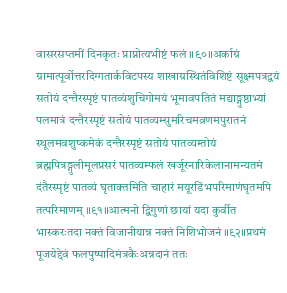वासरसप्तमीं दिनकृतः प्राप्नोत्यभीष्टं फलं ॥९०॥अर्काग्रं ग्रामात्पूर्वोत्तरदिग्गतार्कविटपस्य शाखाग्रस्थितंविशिष्टं सूक्ष्मपत्रद्वयं सतोयं दन्तैरस्पृष्टं पातव्यंशुचिगोमयं भूमावपतितं मद्याङ्गुष्ठाभ्यां पलमात्रं दन्तैरस्पृष्टं सतोयं पातव्यम्सुमरिचमव्रणमपुरातनं स्थूलमवशुष्कमेकं दन्तैरस्पृष्टं सतोयं पातव्यम्तोयं ब्रह्मपित्रङ्गुलीमूलप्रसरं पातव्यम्फलं खर्जूरनारिकेलानामन्यतमं दंतैरस्पृष्टं पातव्यं घृताक्तमिति चाहारं मयूरडिंभपरिमाणंघृतमपि तत्परिमाणम् ॥९१॥आत्मनो द्विगुणां छायां यदा कुर्वीत भास्करःतदा नक्तं विजानीयान्न नक्तं निशिभोजनं ॥९२॥प्रथमं पूजयेद्देवं फलपुष्पादिमंत्रकैःअन्नदानं ततः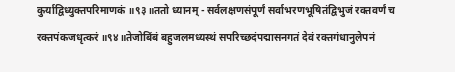कुर्याद्विध्युक्तपरिमाणकं ॥९३॥ततो ध्यानम् - सर्वलक्षणसंपूर्णं सर्वाभरणभूषितंद्विभुजं रक्तवर्णं च रक्तपंकजधृत्करं ॥९४॥तेजोबिंबं बहुजलमध्यस्थं सपरिच्छदंपद्मासनगतं देवं रक्तगंधानुलेपनं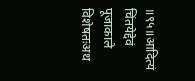॥९५॥आदित्यं चिंतयेद्देवं पूजाकाले विशेषतःअथ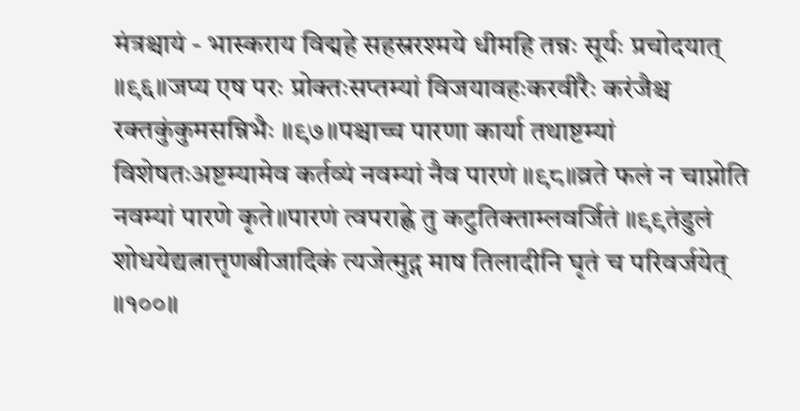मंत्रश्चायं - भास्कराय विद्महे सहस्ररश्मये धीमहि तन्नः सूर्यः प्रचोदयात् ॥९६॥जप्य एष परः प्रोक्तःसप्तम्यां विजयावहःकरवीरैः करंजैश्च रक्तकुंकुमसन्निभैः ॥९७॥पश्चाच्च पारणा कार्या तथाष्टम्यां विशेषतःअष्टम्यामेव कर्तव्यं नवम्यां नैव पारणं ॥९८॥व्रते फलं न चाप्नोति नवम्यां पारणे कृते॥पारणं त्वपराह्णे तु कटुतिक्ताम्लवर्जितं ॥९९तंडुलं शोधयेद्यत्नात्तृणबीजादिकं त्यजेत्मुद्ग माष तिलादीनि घृतं च परिवर्जयेत् ॥१००॥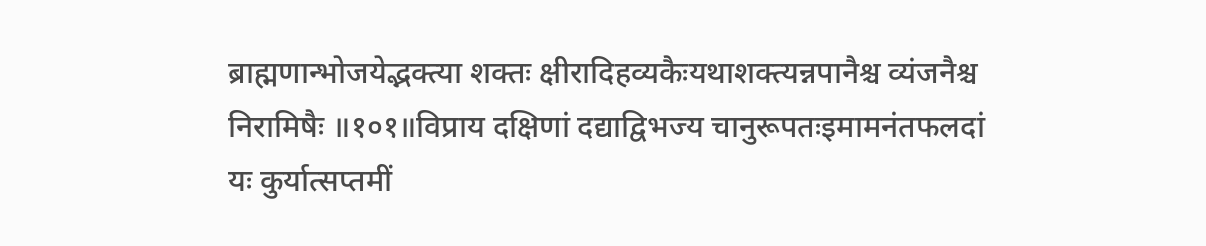ब्राह्मणान्भोजयेद्भक्त्या शक्तः क्षीरादिहव्यकैःयथाशक्त्यन्नपानैश्च व्यंजनैश्च निरामिषैः ॥१०१॥विप्राय दक्षिणां दद्याद्विभज्य चानुरूपतःइमामनंतफलदां यः कुर्यात्सप्तमीं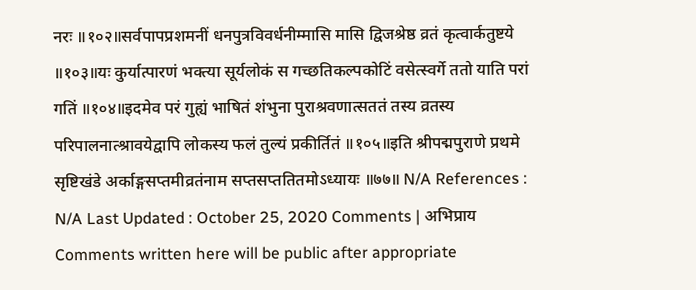नरः ॥१०२॥सर्वपापप्रशमनीं धनपुत्रविवर्धनीम्मासि मासि द्विजश्रेष्ठ व्रतं कृत्वार्कतुष्टये ॥१०३॥यः कुर्यात्पारणं भक्त्या सूर्यलोकं स गच्छतिकल्पकोटिं वसेत्स्वर्गे ततो याति परां गतिं ॥१०४॥इदमेव परं गुह्यं भाषितं शंभुना पुराश्रवणात्सततं तस्य व्रतस्य परिपालनात्श्रावयेद्वापि लोकस्य फलं तुल्यं प्रकीर्तितं ॥१०५॥इति श्रीपद्मपुराणे प्रथमे सृष्टिखंडे अर्काङ्गसप्तमीव्रतंनाम सप्तसप्ततितमोऽध्यायः ॥७७॥ N/A References : N/A Last Updated : October 25, 2020 Comments | अभिप्राय Comments written here will be public after appropriate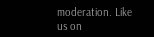moderation. Like us on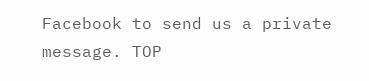Facebook to send us a private message. TOP